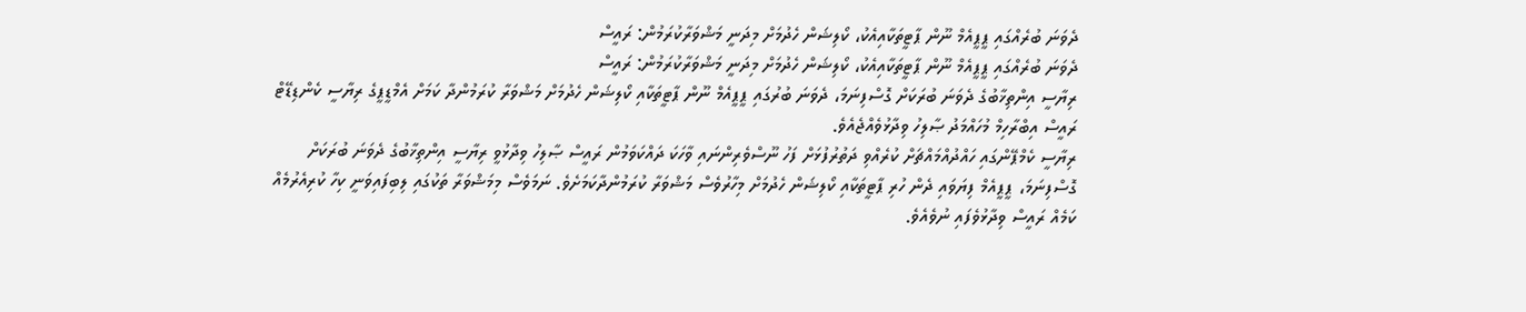ދެވަނަ ބުރެއްގައި ޕީޕީއެމް ނޫން ޕާޓީތަކާއިއެކު، ކޯލިޝަން ހެދުމަށް މިދަނީ މަޝްވަރާކުރަމުން: ރައީސް
ދެވަނަ ބުރެއްގައި ޕީޕީއެމް ނޫން ޕާޓީތަކާއިއެކު، ކޯލިޝަން ހެދުމަށް މިދަނީ މަޝްވަރާކުރަމުން: ރައީސް
ރިޔާސީ އިންތިޚާބުގެ ދެވަނަ ބުރަކަށް ގޮސްފިނަމަ، ދެވަނަ ބުރުގައި ޕީޕީއެމް ނޫން ޕާޓީތަކާއި ކޯލިޝަން ހެދުމަށް މަޝްވަރާ ކުރަމުންދާ ކަމަށް އެމްޑީޕީގެ ރިޔާސީ ކެންޑިޑޭޓް ރައީސް އިބްރާހިމް މުހައްމަދު ޞާލިހު ވިދާޅުވެއްޖެއެވެ.
ރިޔާސީ ކެމްޕޭންގައި ހައްދުއްމައްޗަށް ކުރެއްވި ދަތުރުފުޅަށް ފަހު ނޫސްވެރިންނައި ވާހަކަ ދައްކަވަމުން ރައީސް ޞާލިހު ވިދާޅުވީ ރިޔާސީ އިންތިޚާބުގެ ދެވަނަ ބުރަކަށް ގޮސްފިނަމަ، ޕީޕީއެމް ފިޔަވައި ދެން ހުރި ޕާޓީތަކާއި ކޯލިޝަން ހެދުމަށް މިހާރުވެސް މަޝްވަރާ ކުރަމުންދާކަމަށެވެ. ނަމަވެސް މިމަޝްވަރާ ތަކުގައި ލިބިފައިވަނީ ކިހާ ކުރިއެރުމެއް ކަމެއް ރައީސް ވިދާޅުވެފައި ނުވެއެވެ.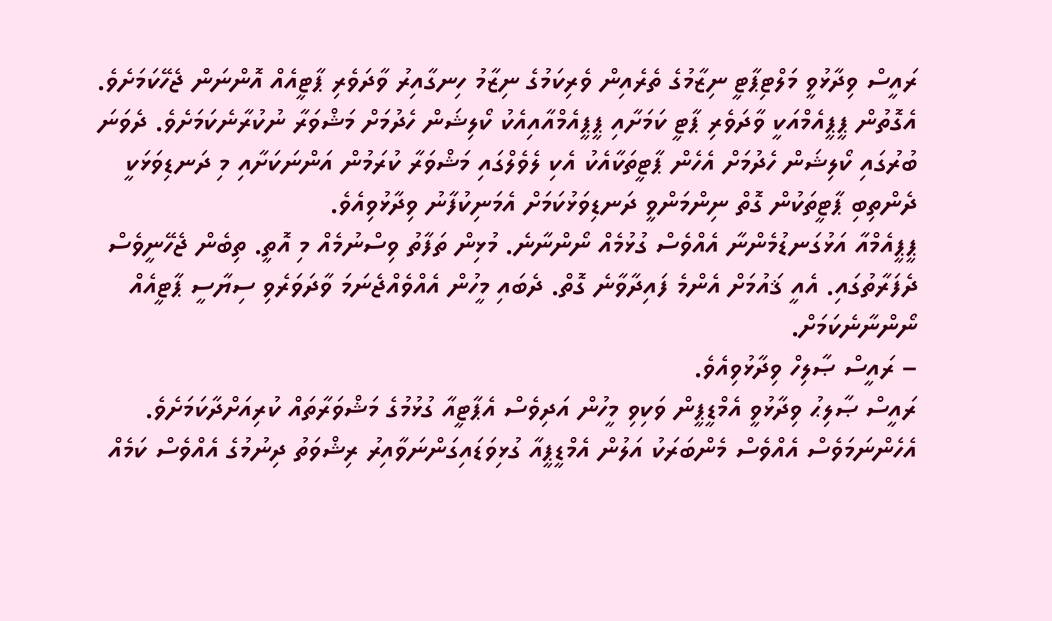ރައީސް ވިދާޅުވީ މަލްޓިޕާޓީ ނިޒާމުގެ ތެރެއިން ވެރިކަމުގެ ނިޒާމު ހިނގާއިރު ވާދަވެރި ޕާޓީއެއް އޮންނަން ޖެހޭކަމަށެވެ. އެގޮތުން ޕީޕީއެމްއަކީ ވާދަވެރި ޕާޓީ ކަމަށާއި ޕީޕީއެމްއާއިއެކު ކޯލިޝަން ހެދުމަށް މަޝްވަރާ ނުކުރާނެކަމަށެވެ. ދެވަނަ ބުރުގައި ކޯލިޝަން ހެދުމަށް އެހެން ޕާޓީތަކާއެކު އެކި ލެވެލްގައި މަޝްވަރާ ކުރަމުން އަންނަކަށާއި މި ދަނޑިވަޅަކީ ދެންތިބި ޕާޓީތަކުން ގޮތް ނިންމަންވީ ދަނޑިވަޅުކަމަށް އެމަނިކުފާނު ވިދާޅުވިއެވެ.
ޕީޕީއެމްއާ އަޅުގަނޑުމެންނާ އެއްވެސް ގުޅުމެއް ނޯންނާނެ. މުޅިން ތަފާތު ވިސްނުމެއް މި އޮތީ. ތިބެން ޖެހޭނީވެސް ދެފަރާތުގައި. އެއީ ޤައުމަށް އެންމެ ފައިދާވާނެ ގޮތް. ދެބައި މީހުން އެއްވެއްޖެނަމަ ވާދަވަރެވި ސިޔާސީ ޕާޓީއެއް ނޯންނާނެކަމަށް.
– ރައީސް ޞާލިހް ވިދާޅުވިއެވެ.
ރައީސް ޞާލިޙު ވިދާޅުވީ އެމްޑީޕީން ވަކިވި މީހުން އަދިވެސް އެޕާޓީއާ ގުޅުމުގެ މަޝްވަރާތައް ކުރިއަށްދާކަމަށެވެ. އެހެންނަމަވެސް އެއްވެސް މެންބަރަކު އަލުން އެމްޑީޕީއާ ގުޅިވަޑައިގަންނަވާއިރު ރިޝްވަތު ދިނުމުގެ އެއްވެސް ކަމެއް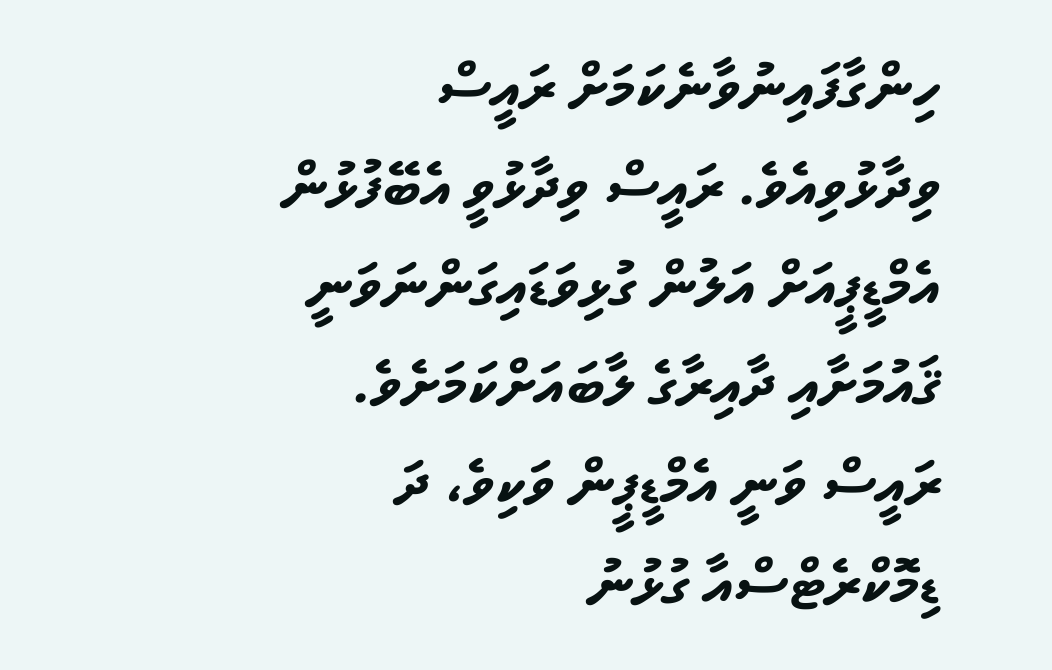ހިންގާފައިނުވާނެކަމަށް ރައީސް ވިދާޅުވިއެވެ. ރައީސް ވިދާޅުވީ އެބޭފުޅުން އެމްޑީޕީއަށް އަލުން ގުޅިވަޑައިގަންނަވަނީ ޤައުމަށާއި ދާއިރާގެ ލާބައަށްކަމަށެވެ. ރައީސް ވަނީ އެމްޑީޕީން ވަކިވެ، ދަ ޑިމޮކްރެޓްސްއާ ގުޅުނު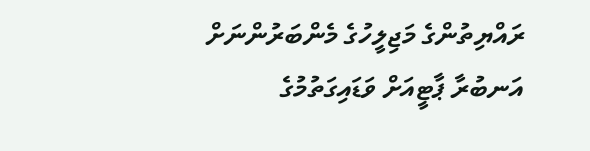ރައްޔިތުންގެ މަޖިލީހުގެ މެންބަރުންނަށް އަނބުރާ ޕާޓީއަށް ވަޑައިގަތުމުގެ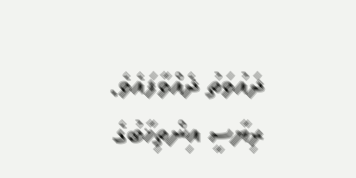ދައުވަތު ދެއްވާފައެވެ.
ރިޔާސީ އިންތިޚާބުގެ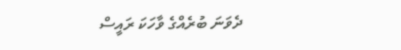ދެވަނަ ބުރެއްގެ ވާހަކަ ރައީސް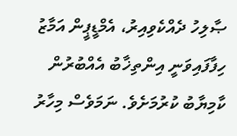ޞާލިހު ދެއްކެވިއިރު، އެމްޑީޕީން އަމާޒު ހިފާފައިވަނީ އިންތިޚާބު އެއްބުރުން ކާމިޔާބު ކުރުމަށެވެ. ނަމަވެސް މިހާރު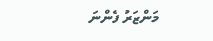މަންޒަރު ފެންނަ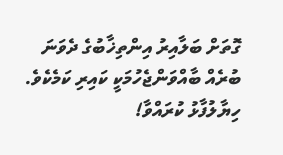ގޮތަށް ބަލާއިރު އިންތިޚާބުގެ ދެވަނަ ބުރެއް ބާއްވަންޖެހުމަކީ ކައިރި ކަމެކެވެ.
ހިޔާލުފާޅު ކުރައްވާ!